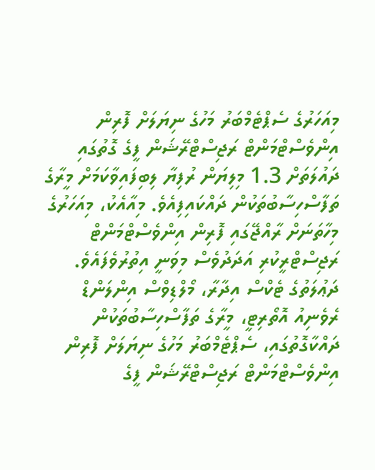މިއަހަރުގެ ސެޕްޓެމްބަރު މަހުގެ ނިޔަލަށް ފޮރިން އިންވެސްޓްމަންޓް ރަޖިސްޓްރޭޝަން ފީގެ ގޮތުގައި ދައުލަތަށް 1.3 މިލިޔަން ރުފިޔާ ލިބިފައިވާކަމަށް މީރާގެ ތަފާސްހިސާބުތަކުން ދައްކައިފިއެވެ. މިއާއެކު، މިއަހަރުގެ މިހާތަނަށް ރާއްޖޭގައި ފޮރިން އިންވެސްޓްމަންޓް ރަޖިސްޓްރީކުރި އަދަދުވެސް މިވަނީ އިތުރުވެފައެވެ.
ދަޢުލަތުގެ ޓެކްސް އިދާރާ، މޯލްޑިވްސް އިންލަންޑް ރެވެނިއު އޮތޯރިޓީ، މީރާގެ ތަފާސްހިސާބުތަކުން ދައްކާގޮތުގައި، ސެޕްޓެމްބަރު މަހުގެ ނިޔަލަށް ފޮރިން އިންވެސްޓްމަންޓް ރަޖިސްޓްރޭޝަން ފީގެ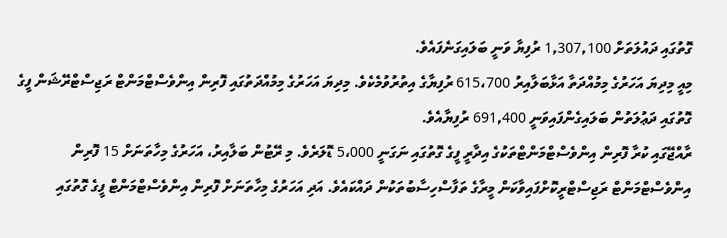ގޮތުގައި ދައުލަތަށް 1,307,100 ރުފިޔާ ވަނީ ބަލައިގަނެފައެވެ.
މިއީ މިދިޔަ އަހަރުގެ މިމުއްދަތާ އަޅާބަލާއިރު 615،700 ރުފިޔާގެ އިތުރުވުމެކެވެ. މިދިޔަ އަހަރުގެ މިމުއްދަތުގައި ފޮރިން އިންވެސްޓްމަންޓް ރަޖިސްޓްރޭޝަން ފީގެ ގޮތުގައި ދަޢުލަތުން ބަލައިގެންފައިވަނީ 691,400 ރުފިޔާއެވެ.
ރާއްޖޭގައި ކުރާ ފޮރިން އިންވެސްޓްމަންޓްތަކުގެ އިދާރީ ފީގެ ގޮތުގައި ނަގަނީ 5،000 ޑޮލަރެވެ. މި ރޭޓުން ބަލާއިރު، އަހަރުގެ މިހާތަނަށް 15 ފޮރިން އިންވެސްޓްމަންޓް ރަޖިސްޓްރީކޮށްފައިވާކަން މީރާގެ ތަފާސްހިސާބުތަކުން ދައްކައެވެ. އަދި އަހަރުގެ މިހާތަނަށް ފޮރިން އިންވެސްޓްމަންޓް ފީގެ ގޮތުގައި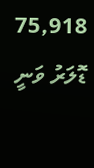75,918 ޑޮލަރު ވަނީ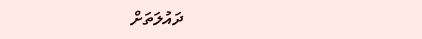ދައުލަތަށް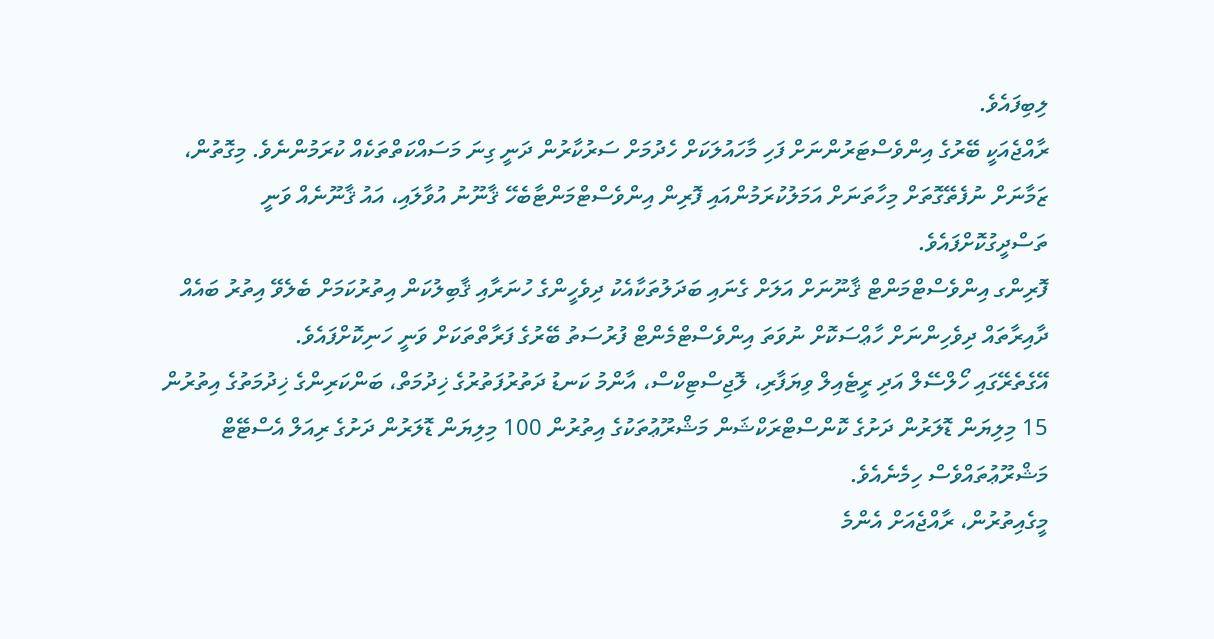ލިބިފައެވެ.
ރާއްޖެއަކީ ބޭރުގެ އިންވެސްޓަރުންނަށް ފަހި މާހައުލަކަށް ހެދުމަށް ސަރުކާރުން ދަނީ ގިނަ މަސައްކަތްތަކެއް ކުރަމުންނެވެ. މިގޮތުން، ޒަމާނަށް ނުފެތޭގޮތަށް މިހާތަނަށް އަމަލުކުރަމުންއައި ފޮރިން އިންވެސްޓްމަންޓާބެހޭ ޤާނޫނު އުވާލައި، އައު ޤާނޫނެއް ވަނީ ތަސްދީގުކޮށްފައެވެ.
ފޮރިންގ އިންވެސްޓްމަންޓް ޤާނޫނަށް އަލަށް ގެނައި ބަދަލުތަކާއެކު ދިވެހީންގެ ހުނަރާއި ޤާބިލުކަން އިތުރުކަމަށް ބެލެވޭ އިތުރު ބައެއް ދާއިރާތައް ދިވެހިންނަށް ހާޢްސަކޮށް ނުވަތަ އިންވެސްޓްމެންޓް ފުރުސަތު ބޭރުގެ ފަރާތްތަކަށް ވަނީ ހަނިކޮށްފައެވެ.
އޭގެތެރޭގައި ހޯލްސޭލް އަދި ރީޓެއިލް ވިޔަފާރި، ލޮޖިސްޓިކްސް، އާންމު ކަނޑު ދަތުރުފަތުރުގެ ޚިދުމަތް، ބަންކަރިންގެ ޚިދުމަތުގެ އިތުރުން 15 މިލިޔަން ޑޮލަރުން ދަށުގެ ކޮންސްޓްރަކްޝަން މަޝްރޫޢުތަކުގެ އިތުރުން 100 މިލިޔަން ޑޮލަރުން ދަށުގެ ރިއަލް އެސްޓޭޓް މަޝްރޫޢުތައްވެސް ހިމެނެއެވެ.
މީގެއިތުރުން، ރާއްޖެއަށް އެންމެ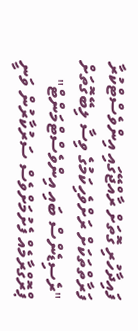ފައިދާހުރި ގޮތަށް ރާއްޖޭގައި އިންވެސްޓްކުރާ ފަރާތްތަކަށް ރަށްވެހިކަމުގެ ވިސާ ލިބޭގޮތަށް "ރެސިޑެންސް ބައި އިންވެސްޓްމަންޓް" ޕްރޮގްރާމެއް ފެށުމަށްވެސް ސަރުކާރުން ވަނީ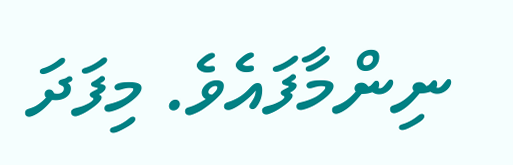ނިންމާފައެވެ. މިފަދަ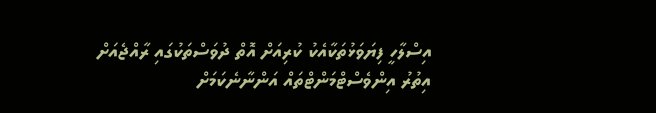އިސްލާހީ ފިޔަވަޅުތަކާއެކު ކުރިއަށް އޮތް ދުވަސްތަކުގައި ރާއްޖެއަށް އިތުރު އިންވެސްޓްމަންޓްތައް އަންނާނެކަމަށް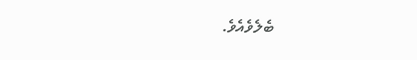ބެލެވެއެވެ.